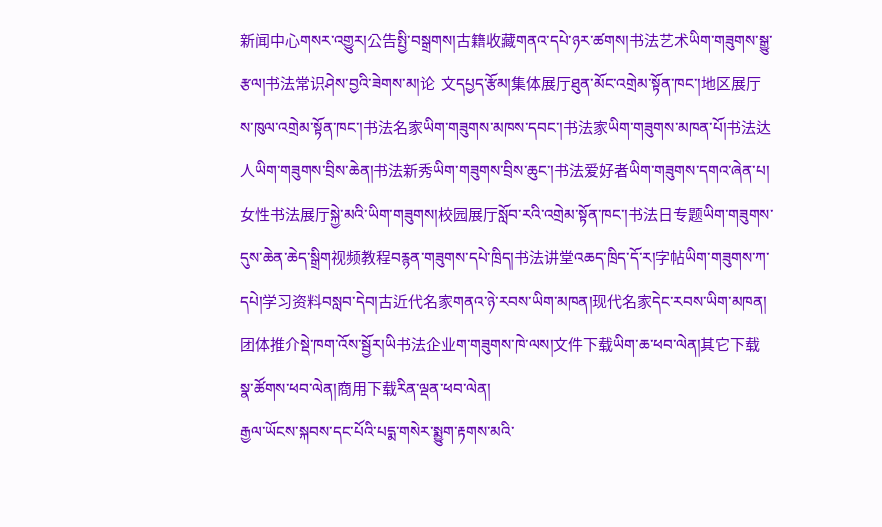新闻中心གསར་འགྱུར།公告སྤྱི་བསྒྲགས།古籍收藏གནའ་དཔེ་ཉར་ཚགས།书法艺术ཡིག་གཟུགས་སྒྱུ་རྩལ།书法常识ཤེས་བྱའི་ཟེགས་མ།论  文དཔྱད་རྩོམ།集体展厅ཐུན་མོང་འགྲེམ་སྟོན་ཁང་།地区展厅ས་ཁུལ་འགྲེམ་སྟོན་ཁང་།书法名家ཡིག་གཟུགས་མཁས་དབང་།书法家ཡིག་གཟུགས་མཁན་པོ།书法达人ཡིག་གཟུགས་བྲིས་ཆེན།书法新秀ཡིག་གཟུགས་བྲིས་ཆུང་།书法爱好者ཡིག་གཟུགས་དགའ་ཞེན་པ།女性书法展厅སྐྱེ་མའི་ཡིག་གཟུགས།校园展厅སློབ་རའི་འགྲེམ་སྟོན་ཁང་།书法日专题ཡིག་གཟུགས་དུས་ཆེན་ཆེད་སྒྲིག视频教程བརྙན་གཟུགས་དཔེ་ཁྲིད།书法讲堂འཆད་ཁྲིད་དོ་ར།字帖ཡིག་གཟུགས་ཀ་དཔེ།学习资料བསླབ་དེབ།古近代名家གནའ་ཉེ་རབས་ཡིག་མཁན།现代名家དེང་རབས་ཡིག་མཁན།团体推介སྡེ་ཁག་འོས་སྦྱོར།ཡི书法企业ག་གཟུགས་ཁེ་ལས།文件下载ཡིག་ཆ་ཕབ་ལེན།其它下载སྣ་ཚོགས་ཕབ་ལེན།商用下载རིན་ལྡན་ཕབ་ལེན།
རྒྱལ་ཡོངས་སྐབས་དང་པོའི་པདྨ་གསེར་སྨྱུག་རྟགས་མའི་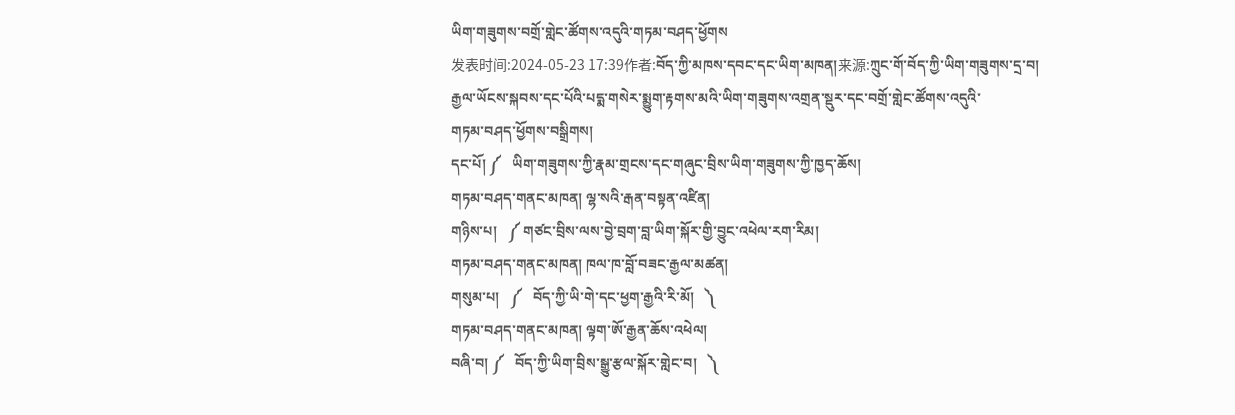ཡིག་གཟུགས་བགྲོ་གླེང་ཚོགས་འདུའི་གཏམ་བཤད་ཕྱོགས
发表时间:2024-05-23 17:39作者:བོད་ཀྱི་མཁས་དབང་དང་ཡིག་མཁན།来源:ཀྲུང་གོ་བོད་ཀྱི་ཡིག་གཟུགས་དྲ་བ།
རྒྱལ་ཡོངས་སྐབས་དང་པོའི་པདྨ་གསེར་སྨྱུག་རྟགས་མའི་ཡིག་གཟུགས་འགྲན་སྡུར་དང་བགྲོ་གླེང་ཚོགས་འདུའི་
གཏམ་བཤད་ཕྱོགས་བསྒྲིགས།
དང་པོ། ༼   ཡིག་གཟུགས་ཀྱི་རྣམ་གྲངས་དང་གཞུང་བྲིས་ཡིག་གཟུགས་ཀྱི་ཁྱད་ཆོས།
གཏམ་བཤད་གནང་མཁན། ལྷ་སའི་རྒན་བསྟན་འཛིན།
གཉིས་པ།   ༼ གཙང་བྲིས་ལས་བྱེ་བྲག་བླ་ཡིག་སྐོར་གྱི་བྱུང་འཕེལ་རག་རིམ།
གཏམ་བཤད་གནང་མཁན། ཁལ་ཁ་བློ་བཟང་རྒྱལ་མཚན།
གསུམ་པ།   ༼   བོད་ཀྱི་ཡི་གེ་དང་ཕྱག་རྒྱའི་རི་མོ།   ༽
གཏམ་བཤད་གནང་མཁན། ལྟག་ཨོ་རྒྱན་ཆོས་འཕེལ།
བཞི་བ། ༼   བོད་ཀྱི་ཡིག་བྲིས་སྒྱུ་རྩལ་སྐོར་གླེང་བ།   ༽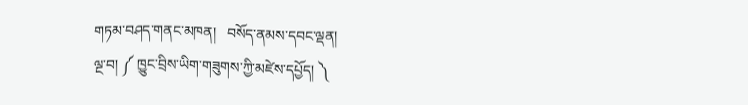གཏམ་བཤད་གནང་མཁན།   བསོད་ནམས་དབང་ལྡན།
ལྔ་བ། ༼ ཁྱུང་བྲིས་ཡིག་གཟུགས་ཀྱི་མཛེས་དཔྱོད། ༽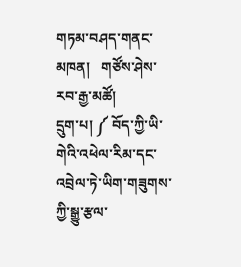གཏམ་བཤད་གནང་མཁན།   གཙོས་ཤེས་རབ་རྒྱ་མཚོ།
དྲུག་པ། ༼ བོད་ཀྱི་ཡི་གེའི་འཕེལ་རིམ་དང་འབྲེལ་ཏེ་ཡིག་གཟུགས་ཀྱི་སྒྱུ་རྩལ་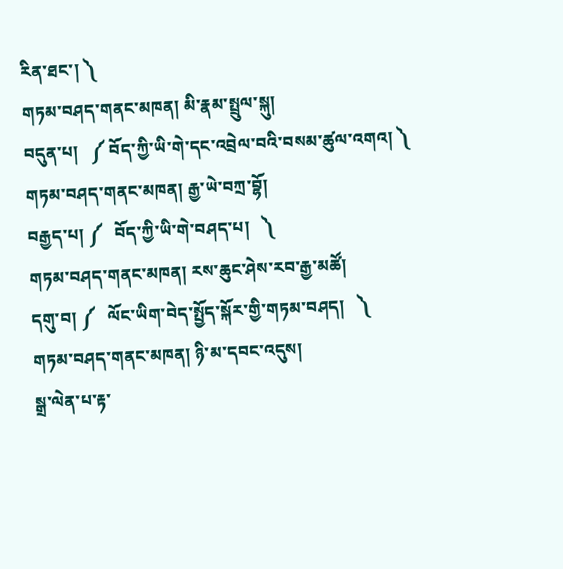རིན་ཐང་། ༽
གཏམ་བཤད་གནང་མཁན། མི་རྣམ་སྤྲུལ་སྐུ།
བདུན་པ།   ༼ བོད་ཀྱི་ཡི་གེ་དང་འབྲེལ་བའི་བསམ་ཚུལ་འགའ། ༽
གཏམ་བཤད་གནང་མཁན། རྒྱ་ཡེ་བཀྲ་བྷོ།
བརྒྱད་པ། ༼   བོད་ཀྱི་ཡི་གེ་བཤད་པ།   ༽
གཏམ་བཤད་གནང་མཁན། རས་ཆུང་ཤེས་རབ་རྒྱ་མཚོ།
དགུ་བ། ༼   ལོང་ཡིག་བེད་སྤྱོད་སྐོར་གྱི་གཏམ་བཤད།   ༽
གཏམ་བཤད་གནང་མཁན། ཉི་མ་དབང་འདུས།
སྒྲ་ལེན་པ་རྟ་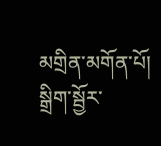མགྲིན་མགོན་པོ།
སྒྲིག་སྦྱོར་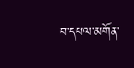བ་དཔལ་མགོན་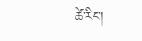ཚེ་རིང་།